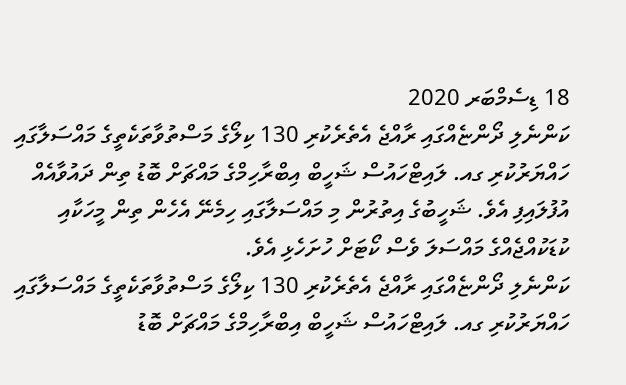18 ޑިސެމްބަރ 2020
ކަންނެލި ދޯންޏެއްގައި ރާއްޖެ އެތެރެކުރި 130 ކިލޯގެ މަސްތުވާތަކެތީގެ މައްސަލާގައި ހައްޔަރުކުރި ގއ. ލައިޓްހައުސް ޝަހީބް އިބްރާހިމްގެ މައްޗަށް ބޮޑު ތިން ދައުވާއެއް އުފުލައިފި އެވެ. ޝަހީބުގެ އިތުރުން މި މައްސަލާގައި ހިމެނޭ އެހެން ތިން މީހަކާއި ކުޑަކުއްޖެއްގެ މައްސަލަ ވެސް ކޯޓަށް ހުށަހެޅި އެވެ.
ކަންނެލި ދޯންޏެއްގައި ރާއްޖެ އެތެރެކުރި 130 ކިލޯގެ މަސްތުވާތަކެތީގެ މައްސަލާގައި ހައްޔަރުކުރި ގއ. ލައިޓްހައުސް ޝަހީބް އިބްރާހިމްގެ މައްޗަށް ބޮޑު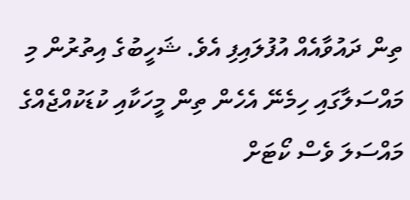ތިން ދައުވާއެއް އުފުލައިފި އެވެ. ޝަހީބުގެ އިތުރުން މި މައްސަލާގައި ހިމެނޭ އެހެން ތިން މީހަކާއި ކުޑަކުއްޖެއްގެ މައްސަލަ ވެސް ކޯޓަށް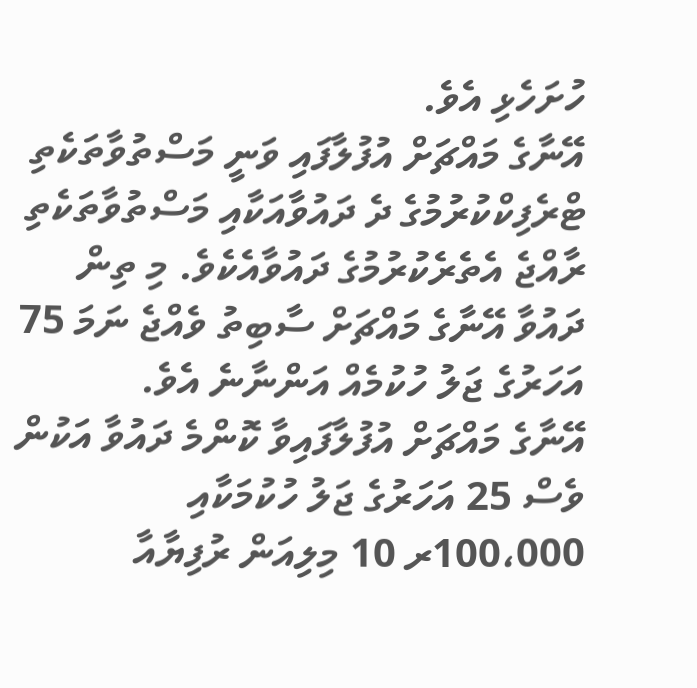ހުށަހެޅި އެވެ.
އޭނާގެ މައްޗަށް އުފުލާފައި ވަނީ މަސްތުވާތަކެތި ޓްރެފިކްކުރުމުގެ ދެ ދައުވާއަކާއި މަސްތުވާތަކެތި ރާއްޖެ އެތެރެކުރުމުގެ ދައުވާއެކެވެ. މި ތިން ދައުވާ އޭނާގެ މައްޗަށް ސާބިތު ވެއްޖެ ނަމަ 75 އަހަރުގެ ޖަލު ހުކުމެއް އަންނާނެ އެވެ.
އޭނާގެ މައްޗަށް އުފުލާފައިވާ ކޮންމެ ދައުވާ އަކުން ވެސް 25 އަހަރުގެ ޖަލު ހުކުމަކާއި 100،000ރ 10 މިލިއަން ރުފިޔާއާ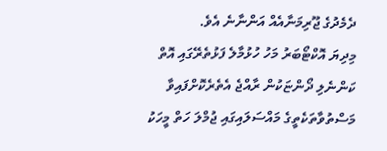ދެމެދުގެ ޖޫރިމަނާއެއް އަންނާނެ އެވެ.
މިދިޔަ އޮކްޓޯބަރު މަހު ހުޅުމާލެ ފަޅުތެރޭގައި އޮތް ކަންނެލި ދޯންޏަކުން ރާއްޖެ އެތެރެކޮށްފައިވާ މަސްތުވާތަކެތީގެ މައްސަލައިގައި ޖުމްލަ ހަތް މީހަކު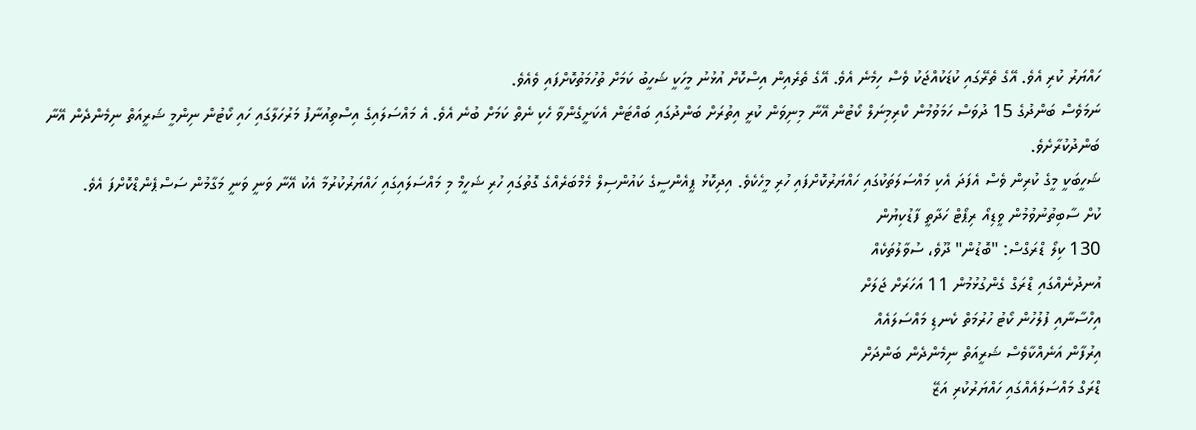ހައްޔަރު ކުރި އެވެ. އޭގެ ތެރޭގައި ކުޑަކުއްޖަކު ވެސް ހިމެނެ އެވެ. އޭގެ ތެރެއިން އިސްކޮށް އުޅުނު މީހަކީ ޝަހީބު ކަމަށް ތުހުމަތުކޮށްފައި ވެއެވެ.
ނަމަވެސް ބަންދުގެ 15 ދުވަސް ހަމަވުމުން ކްރިމިނަލް ކޯޓުން އޭނާ މިނިވަން ކުރީ އިތުރަށް ބަންދުގައި ބައްޓަން އެކަށީގެންވާ ހެކި ނެތް ކަމަށް ބުނެ އެވެ. އެ މައްސަލައިގެ އިސްތިއުނާފު މަރުހަލާގައި ހައި ކޯޓުން ނިންމީ ޝަރީއަތް ނިމެންދެން އޭނާ ބަންދުކުރާށެވެ.
ޝަހީބަކީ މީގެ ކުރިން ވެސް އެފަދަ އެކި މައްސަލަތަކުގައި ހައްޔަރުކޮށްފައި ހުރި މީހެކެވެ. އިދިކޮޅު ޕީއެންސީގެ ކައުންސިލް މެމްބަރެއްގެ ގޮތުގައި ހުރި ޝަހީމް މި މައްސަލައިގައި ހައްޔަރުކުރުމާ އެކު އޭނާ ވަނީ ވަނީ މަގާމުން ސަސްޕެންޑްކޮށްފަ އެވެ.
ކުށް ސާބިތުނުވުމުން ވީޑިއޯ ރިޕޯޓް ހަދާތީ ފާޑުކިޔުން
130 ކިލޯ ޑްރަގްސް: "ބޮޑުން" ދޫވެ، ސުވާލުތަކެއް
އުނދުނެއްގައި ޑްރަގް ގެންގުޅުމުން 11 އަހަރަށް ޖަލަށް
އިހްސާނާއި ފުލުހުން ކޯޓު ހުރުމަތް ކެނޑި މައްސަލައެއް
އިރުފާން އަނެއްކާވެސް ޝަރީއަތް ނިމެންދެން ބަންދަށް
ޑްރަގް މައްސަލައެއްގައި ހައްޔަރުކުރި އަޒޭ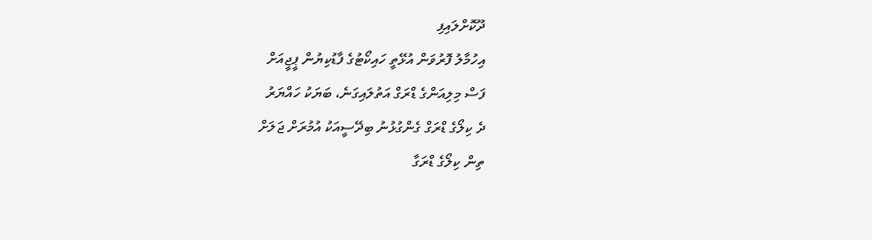ދޫކޮށްލައިފި
އިހުމާލު ފޮރުވަން އުޅޭތީ ހައިކޯޓުގެ ފާޑުކިޔުން ޕީޖީއަށް
ފަސް މިލިއަންގެ ޑްރަގް އަތުލައިގަނެ، ބަޔަކު ހައްޔަރު
ދެ ކިލޯގެ ޑްރަގް ގެންގުޅުނު ބިދޭސީއަކު އުމުރަށް ޖަލަށް
ތިން ކިލޯގެ ޑްރަގާ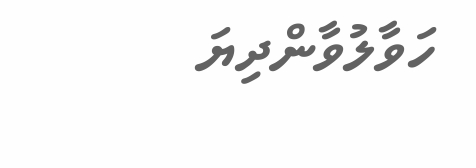ހަވާލުވާންދިޔަ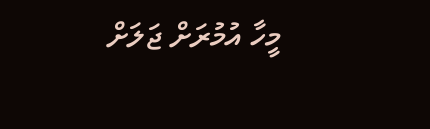މީހާ އުމުރަށް ޖަލަށް